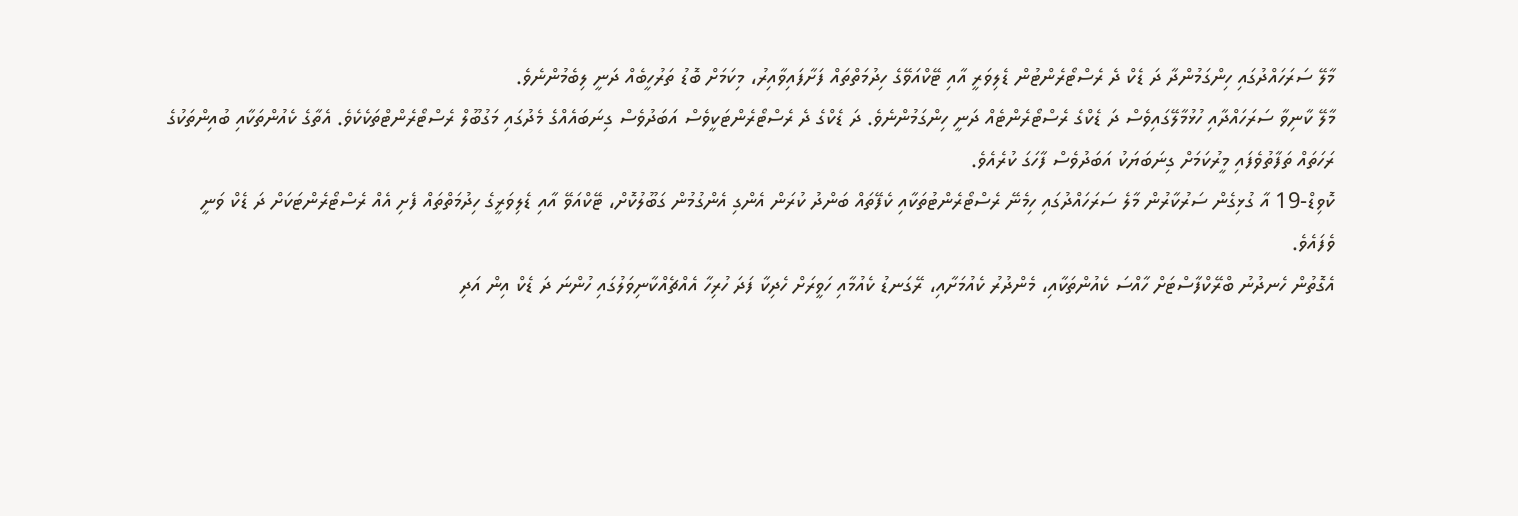މާލޭ ސަރަހައްދުގައި ހިންގަމުންދާ ދަ ޑެކް ދެ ރެސްޓޯރެންޓުން ޑެލިވަރީ އާއި ޓޭކްއަވޭގެ ހިދުމަތްތައް ފަށާފައިވާއިރު، މިކަމަށް ބޮޑު ތަރުހީބެއް ދަނީ ލިބެމުންނެވެ.
މާލޭ ކާނިވާ ސަރަހައްދާއި ހުޅުމާލޭގައިވެސް ދަ ޑެކްގެ ރެސްޓޯރެންޓެއް ދަނީ ހިންގަމުންނެވެ. ދަ ޑެކްގެ ދެ ރެސްޓޯރެންޓަކީވެސް އަބަދުވެސް ގިނަބައެއްގެ މެދުގައި މަގުބޫލް ރެސްޓޯރެންޓްތަކެކެވެ. އެތާގެ ކެއުންތަކާއި ބުއިންތަކުގެ ރަހަތައް ތަފާތުވެފައި މީރުކަމަށް ގިނަބަޔަކު އަބަދުވެސް ފާހަގަ ކުރެއެވެ.
ކޮވިޑް-19 އާ ގުޅިގެން ސަރުކާރުން މާލެ ސަރަހައްދުގައި ހިމެނޭ ރެސްޓޯރެންޓުތަކާއި ކެފޭތައް ބަންދު ކުރަން އެންގި އެންގުމުން ގަބޫލުކޮށް، ޓޭކްއަވޭ އާއި ޑެލިވަރީގެ ހިދުމަތްތައް ފެށި އެއް ރެސްޓޯރެންޓަކަށް ދަ ޑެކް ވަނީ ވެފައެވެ.
އެގޮތުން ހެނދުނު ބްރޭކްފާސްޓަށް ހާއްސަ ކެއުންތަކާއި، މެންދުރު ކެއުމަށާއި، ރޭގަނޑު ކެއުމާއި ހަވީރަށް ހެދިކާ ފަދަ ހުރިހާ އެއްޗެއްކާނިވަލުގައި ހުންނަ ދަ ޑެކް އިން އަދި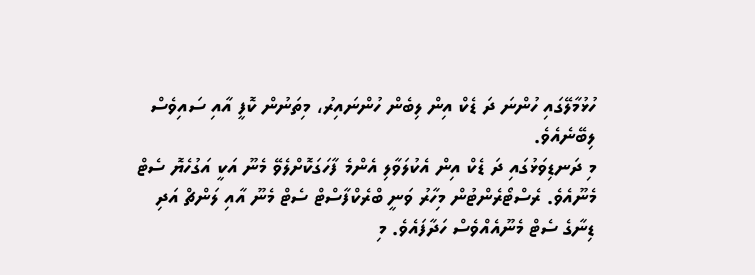ހުޅުމާލޭގައި ހުންނަ ދަ ޑެކް އިން ލިބެން ހުންނައިރު، މިތަނުން ކޮފީ އާއި ސައިވެސް ލިބޭނެއެވެ.
މި ދަނޑިވަޅުގައި ދަ ޑެކް އިން އެކުލަވާލި އެންމެ ފާހަގަކޮށްލެވޭ މެނޫ އަކީ އަގުހެޔޮ ސެޓް މެނޫއެވެ. ރެސްޓޯރެންޓުން މިހާރު ވަނީ ބްރެކްފާސްޓް ސެޓް މެނޫ އާއި ލަންޗް އަދި ޑިނާގެ ސެޓް މެނޫއެއްވެސް ހަދާފައެވެ. މި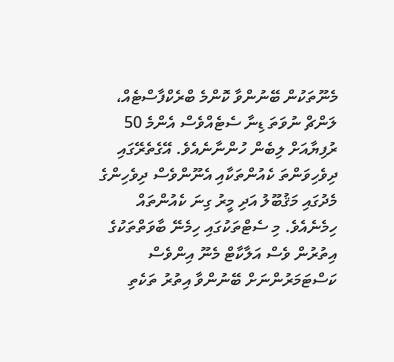މެނޫތަކުން ބޭނުންވާ ކޮންމެ ބްރެކްފާސްޓެއް، ލަންޗް ނުވަތަ ޑިނާ ސެޓެއްވެސް އެންމެ 50 ރުފިޔާއަށް ލިބެން ހުންނާނެއެވެ. އޭގެތެރޭގައި ދިވެހިވަންތަ ކެއުންތަކާއި އެނޫންވެސް ދިވެހިންގެ މެދުގައި މަޤުބޫލު އަދި މީރު ގިނަ ކެއުންތައް ހިމެނެއެވެ. މި ސެޓްތަކުގައި ހިމެނޭ ބާވަތްތަކުގެ އިތުރުން ވެސް އަލާކާޓް މެނޫ އިންވެސް ކަސްޓަމަރުންނަށް ބޭނުންވާ އިތުރު ތަކެތި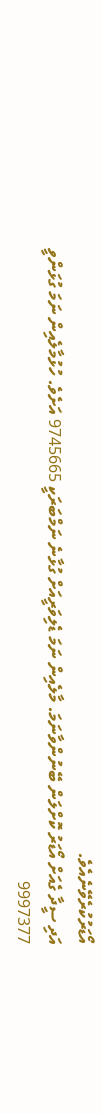އޯޑަރުކުރެވޭނެއެވެ.
އަދި ސީދާ ގެއަށް އޯޑަރު ކޮށްލަން ބޭނުންވާނަމަ. މާލެއިން ނަމަ ޑެލިވަރީއަށް ގުޅާނެ ނަމްބަރަކީ 9745665 އަށެވެ. ހުޅުމާލެއިން ނަމަ ގުޅަންވީ 9997377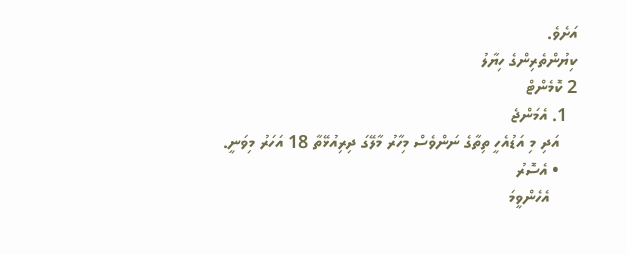އަށެވެ.
ކިޔުންތެރިންގެ ހިޔާލު
2 ކޮމެންޓް
  1. އެމަންޖެ
    އަދި މި އަޑުއެހީ ތިތާގެ ނަންވެސް މިހާރު މާލޭގަ ދިރިއުޅޭތާ 18 އަހަރު މިވަނީ.
    • އެސޮރު
      އެހެންވީމަ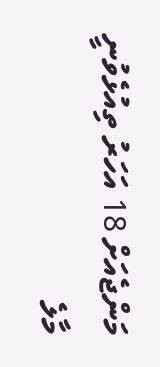މަންޖެއަށް 18 އަހަރު ތިއުޅެވުނީ މާލެ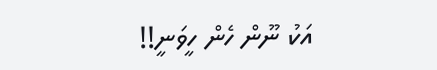އަކު ނޫން ހެން ހީވަނީ!!